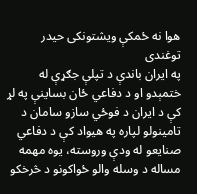هوا نه ځمکې ویشتونکی حیدر توغندی
په ایران باندې د تپلې جګړې له ختمېدو او د دفاعي ځان بساینې په لړ کې د ایران د فوځي سازو سامان د تامینولو لپاره په هیواد کې د دفاعي صنایعو له ودې وروسته، یوه مهمه مساله د وسله والو ځواکونو د څرخکو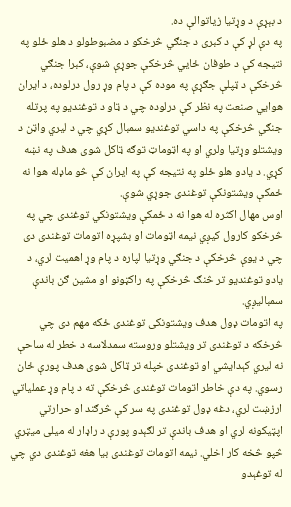د بېړې د وړتیا زیاتوالې ده.
په دې لړ کې د کبری د جنګي څرخکو د مضبوطولو د هلو ځلو په نتیجه کې د طوفان ځایي څرخکې جوړې شوې، کبرا جنګي څرخکې د ټپلې جګړې په موده کې د پام وړ رول درلوده، د ایران هوایي صنعت په نظر کې درلوده چي د ټاو د توغندیو په پرتله جنګي څرخکې په داسي توغندیو سمبال کړي چي د لیري واټن د ویشتلو وړتیا ولري او په اټوماټ توګه ټاکل شوی هدف په نښه کړي. د یادو هلو ځلو په نتیجه کې په ایران کې څو ماډله هوا نه ځمکې ویشتونکې توغندی جوړي شوې.
اوس مهال اکثره له هوا نه د ځمکې ویشتونکي توغندی چي په څرخکو کارول کیږي نیمه اټومات او بشپړه اتومات توغندی دی چي د یوې څرخکې د جنګي وړتیا لپاره د پام وړ اهمیت لري، د یادو توغندیو تر څنګ څرخکې په راکټونو او مشین ګن باندې سمبالیږي.
په اتومات ډول هدف ویشتونکی توغندی ځکه مهم دی چي څرخکه د توغندی تر ویشتلو وروسته سمدلاسه د خطر له ساحې نه لیري کېدایشي او توغندی خپله تر ټاکل شوی هدف پورې ځان رسوي. په دې خاطر اتومات توغندی څرخکې ته د پام وړ عملیاتي ارزښت لري، دغه ډول توغندی په سر کې څرګند او حرارتي اپټیکونه لري او هدف باندې تر لګېدو پورې د راډار له میلی میټري څپو څخه کار اخلي. نیمه اتومات توغندی بیا هغه توغندی دي چي له توغېدو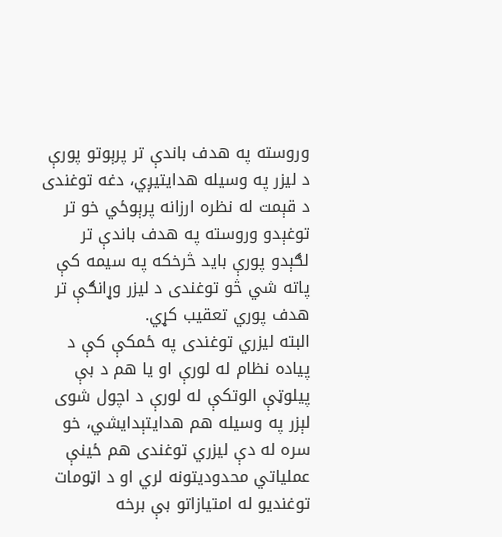وروسته په هدف باندې تر پرېوتو پورې د لیزر په وسیله هدایتیږي، دغه توغندی د قېمت له نظره ارزانه پرېوځي خو تر توغېدو وروسته په هدف باندې تر لګېدو پورې باید څرخکه په سیمه کې پاته شي څو توغندی د لیزر وړانګې تر هدف پوري تعقیب کړي.
البته لیزري توغندی په ځمکې کې د پیاده نظام له لورې او یا هم د بې پیلوټې الوتکې له لورې د اچول شوی لېزر په وسیله هم هدایتېدایشي، خو سره له دې لیزري توغندی هم ځینې عملیاتي محدودیتونه لري او د اټومات توغندیو له امتیازاتو بې برخه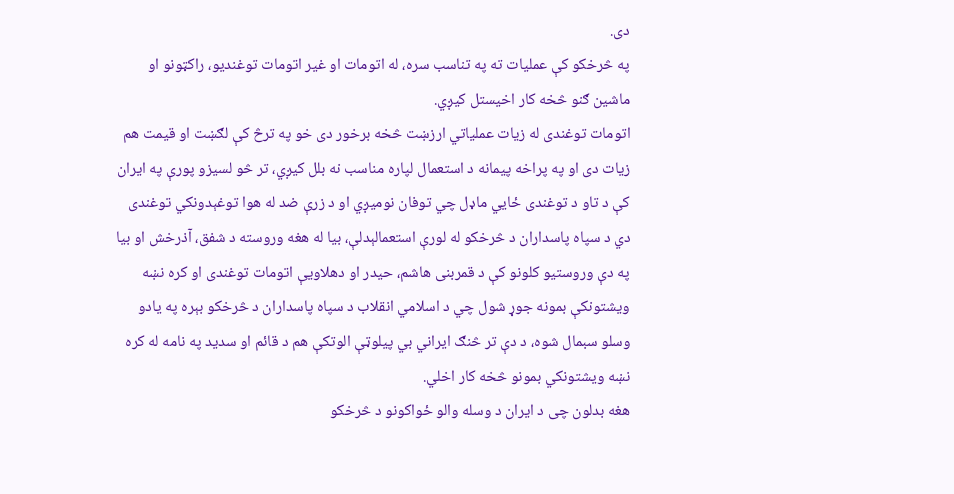دی.
په څرخکو کې عملیات ته په تناسب سره، له اتومات او غیر اتومات توغندیو، راکټونو او ماشین ګنو څخه کار اخیستل کیږي.
اتومات توغندی له زیات عملیاتي ارزښت څخه برخور دی خو په ترڅ کې لګښت او قیمت هم زیات دی او په پراخه پیمانه د استعمال لپاره مناسب نه بلل کیږي، تر څو لسیزو پورې په ایران کې د تاو د توغندی ځایي ماډل چي توفان نومیږي او د زرې ضد له هوا توغېدونکي توغندی دي د سپاه پاسداران د څرخکو له لورې استعمالېدلې، بیا له هغه وروسته د شفق، آذرخش او بیا په دې وروستیو کلونو کې د قمربنی هاشم، حیدر او دهلاویې اتومات توغندی او کره نښه ویشتونکې بمونه جوړ شول چي د اسلامي انقلاب د سپاه پاسداران د څرخکو بېره په یادو وسلو سبمال شوه، د دې تر څنګ ایراني بي پیلوټې الوتکې هم د قائم او سدید په نامه له کره نښه ویشتونکي بمونو څخه کار اخلي.
هغه بدلون چی د ایران د وسله والو ځواکونو د څرخکو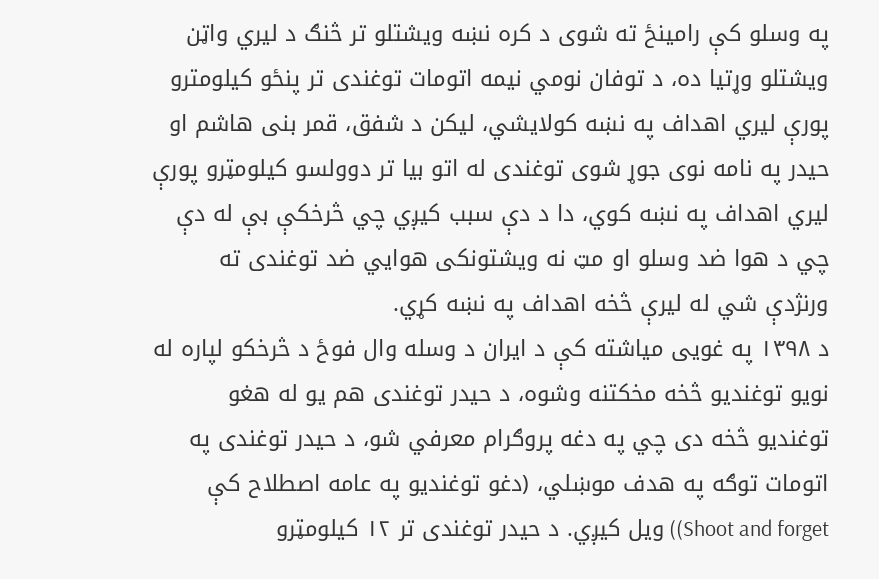په وسلو کې رامینځ ته شوی د کره نښه ویشتلو تر څنګ د لیري واټن ویشتلو وړتیا ده، د توفان نومي نیمه اتومات توغندی تر پنځو کیلومترو پورې لیري اهداف په نښه کولایشي، لیکن د شفق، قمر بنی هاشم او حیدر په نامه نوی جوړ شوی توغندی له اتو بیا تر دوولسو کیلومټرو پورې لیري اهداف په نښه کوي، دا د دې سبب کیږي چي څرخکې بې له دې چي د هوا ضد وسلو او مټ نه ویشتونکی هوایي ضد توغندی ته ورنژدې شي له لیرې څخه اهداف په نښه کړي.
د ۱۳۹۸ په غویی میاشته کې د ایران د وسله وال فوځ د څرخکو لپاره له نویو توغندیو څخه مخکتنه وشوه، د حیدر توغندی هم یو له هغو توغندیو څخه دی چي په دغه پروګرام معرفي شو، د حیدر توغندی په اتومات توګه په هدف موښلي، (دغو توغندیو په عامه اصطلاح کې Shoot and forget)) ویل کیږي. د حیدر توغندی تر ۱۲ کیلومټرو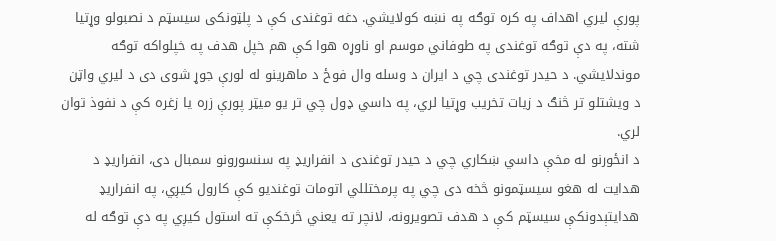پورې لیري اهداف په کره توګه په نښه کولایشي. دغه توغندی کې د پلټونکی سیسټم د نصبولو وړتیا شته، په دې توګه توغندی په طوفاني موسم او ناوړه هوا کې هم خپل هدف په خپلواکه توګه موندلایشي. د حیدر توغندی چي د ایران د وسله وال فوځ د ماهرینو له لورې جوړ شوی دی د لیري واټن د ویشتلو تر څنګ د زیات تخریب وړتیا لري، په داسي ډول چي تر یو میټر پورې زره یا زغره کې د نفوذ توان لري.
د انځورنو له مخې داسي ښکاري چي د حیدر توغندی د انفراریډ په سنسورونو سمبال دی، انفراریډ د هدایت له هغو سیسټمونو څخه دی چي په پرمختللي اتومات توغندیو کې کارول کیږي، په انفراریډ هدایتېدونکې سیسټم کې د هدف تصویرونه، لانچر ته یعني څرخکې ته استول کیږي په دې توګه له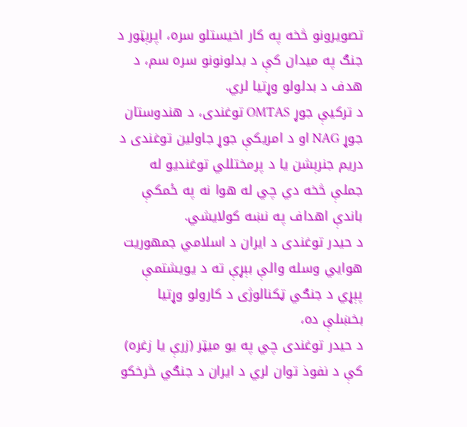تصویرونو څخه په کار اخیستلو سره، اپرېټور د جنګ په میدان کې د بدلونونو سره سم، د هدف د بدلولو وړتیا لري.
د ترکیې جوړ OMTAS توغندی، د هندوستان جوړ NAG او د امریکې جوړ جاولین توغندی د دریم جنرېشن یا د پرمختللي توغندیو له جملې څخه دي چي له هوا نه په ځمکې باندې اهداف په نښه کولایشي.
د حیدر توغندی د ایران د اسلامي جمهوریت هوایي وسله والې بېړې ته د یویشتمې پېړي د جنګي ټکنالوژی د کارولو وړتیا بخښلې ده،
د حیدر توغندی چي په یو میټر (زرې یا زغره) کې د نفوذ توان لري د ایران د جنګي څرخکو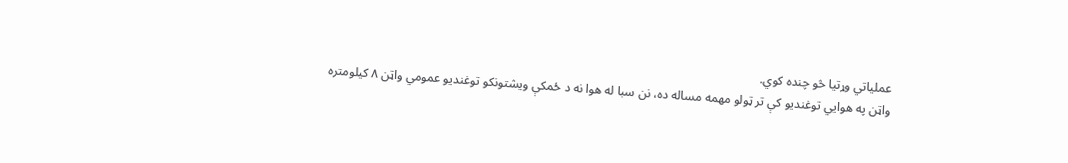عملیاتي وړتیا څو چنده کوي.
واټن په هوایي توغندیو کې تر ټولو مهمه مساله ده، نن سبا له هوا نه د ځمکې ویشتونکو توغندیو عمومي واټن ۸ کیلومتره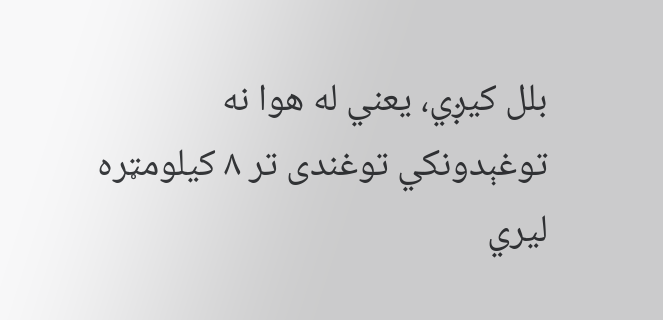بلل کیږي، یعني له هوا نه توغېدونکي توغندی تر ۸ کیلومټره لیري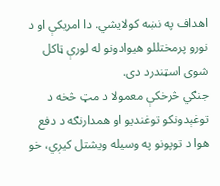اهداف په نښه کولایشي. دا امریکې او د نورو پرمختللو هیوادونو له لورې ټاکل شوی اسټندرد دی.
جنګي څرخکې معمولا د مټ څخه د توغېدونکو توغندیو او همدارنګه د دفع هوا د توپونو په وسیله ویشتل کیږي، خو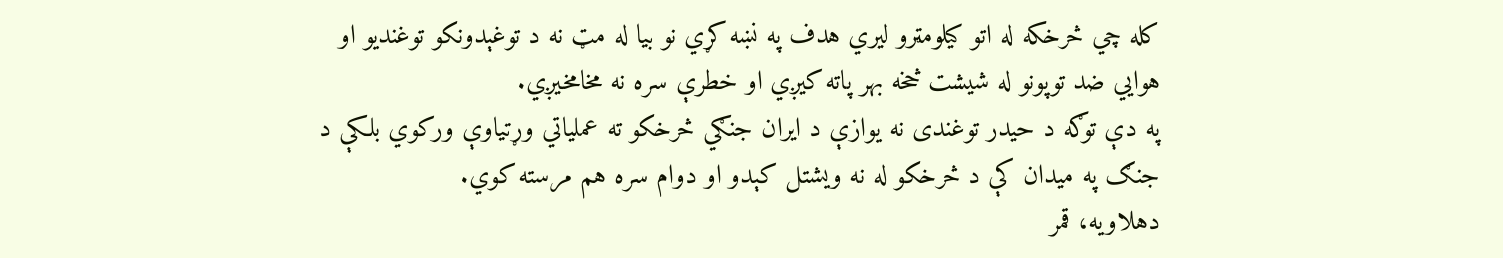کله چي څرخکه له اتو کیلومټرو لیري هدف په نښه کړي نو بیا له مټ نه د توغېدونکو توغندیو او هوایي ضد توپونو له شیشت څخه بهر پاته کیږي او خطرې سره نه مخامخیږي.
په دې توګه د حیدر توغندی نه یوازې د ایران جنګي څرخکو ته عملیاتي وړتیاوې ورکوي بلکې د جنګ په میدان کې د څرخکو له نه ویشتل کېدو او دوام سره هم مرسته کوي.
دهلاویه، قمر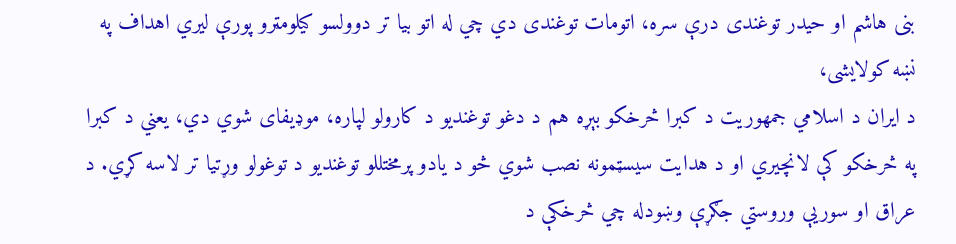بنی هاشم او حیدر توغندی درې سره، اتومات توغندی دي چي له اتو بیا تر دوولسو کیلومټرو پورې لیري اهداف په نښه کولایشی،
د ایران د اسلامي جمهوریت د کبرا څرخکو بېړه هم د دغو توغندیو د کارولو لپاره، موډیفای شوي دي، یعني د کبرا په څرخکو کې لانچیري او د هدایت سیسټمونه نصب شوي څو د یادو پرمختللو توغندیو د توغولو وړتیا تر لاسه کړي. د عراق او سوریې وروستي جګړې وښودله چي څرخکې د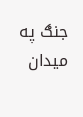جنګ په میدان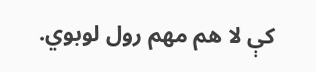کې لا هم مهم رول لوبوي.